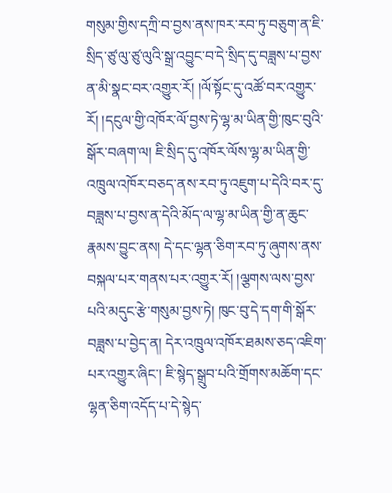གསུམ་གྱིས་དཀྲི་བ་བྱས་ནས་ཁར་རབ་ཏུ་བཅུག་ན་ཇི་སྲིད་ཙུ་ལུ་ཙུ་ལུའི་སྒྲ་འབྱུང་བ་དེ་སྲིད་དུ་བཟླས་པ་བྱས་ན་མི་སྣང་བར་འགྱུར་རོ། །ལོ་སྟོང་དུ་འཚོ་བར་འགྱུར་རོ། །དངུལ་གྱི་འཁོར་ལོ་བྱས་ཏེ་ལྷ་མ་ཡིན་གྱི་ཁུང་བུའི་སྒོར་བཞག་ལ། ཇི་སྲིད་དུ་འཁོར་ལོས་ལྷ་མ་ཡིན་གྱི་འཁྲུལ་འཁོར་བཅད་ནས་རབ་ཏུ་འཇུག་པ་དེའི་བར་དུ་བཟླས་པ་བྱས་ན་དེའི་མོད་ལ་ལྷ་མ་ཡིན་གྱི་ན་ཆུང་རྣམས་བྱུང་ནས། དེ་དང་ལྷན་ཅིག་རབ་ཏུ་ཞུགས་ནས་བསྐལ་པར་གནས་པར་འགྱུར་རོ། །ལྕགས་ལས་བྱས་པའི་མདུང་རྩེ་གསུམ་བྱས་ཏེ། ཁུང་བུ་དེ་དག་གི་སྒོར་བཟླས་པ་བྱེད་ན། དེར་འཁྲུལ་འཁོར་ཐམས་ཅད་འཇིག་པར་འགྱུར་ཞིང་། ཇི་སྙེད་སྒྲུབ་པའི་གྲོགས་མཆོག་དང་ལྷན་ཅིག་འདོད་པ་དེ་སྙེད་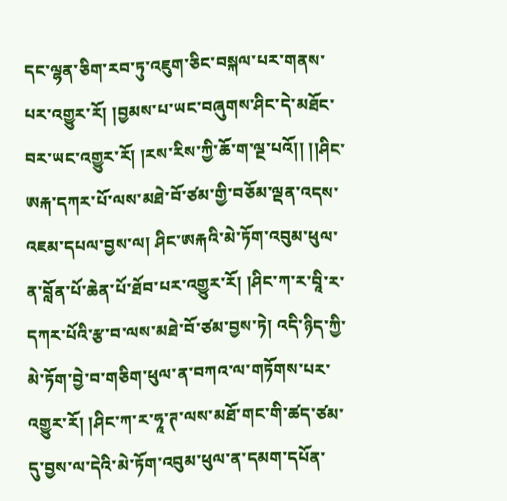དང་ལྷན་ཅིག་རབ་ཏུ་འཇུག་ཅིང་བསྐལ་པར་གནས་པར་འགྱུར་རོ། །བྱམས་པ་ཡང་བཞུགས་ཤིང་དེ་མཐོང་བར་ཡང་འགྱུར་རོ། །རས་རིས་ཀྱི་ཆོ་ག་ལྔ་པའོ།། །།ཤིང་ཨརྐ་དཀར་པོ་ལས་མཐེ་བོ་ཙམ་གྱི་བཅོམ་ལྡན་འདས་འཇམ་དཔལ་བྱས་ལ། ཤིང་ཨརྐའི་མེ་ཏོག་འབུམ་ཕུལ་ན་བློན་པོ་ཆེན་པོ་ཐོབ་པར་འགྱུར་རོ། །ཤིང་ཀ་ར་བཱི་ར་དཀར་པོའི་རྩ་བ་ལས་མཐེ་བོ་ཙམ་བྱས་ཏེ། འདི་ཉིད་ཀྱི་མེ་ཏོག་བྱེ་བ་གཅིག་ཕུལ་ན་བཀའ་ལ་གཏོགས་པར་འགྱུར་རོ། །ཤིང་ཀ་ར་ཧཱ་ཊ་ལས་མཐོ་གང་གི་ཚད་ཙམ་དུ་བྱས་ལ་དེའི་མེ་ཏོག་འབུམ་ཕུལ་ན་དམག་དཔོན་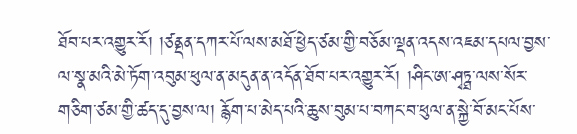ཐོབ་པར་འགྱུར་རོ། །ཙནྡན་དཀར་པོ་ལས་མཐོ་ཕྱེད་ཙམ་གྱི་བཅོམ་ལྡན་འདས་འཇམ་དཔལ་བྱས་ལ་སྣ་མའི་མེ་ཏོག་འབུམ་ཕུལ་ན་མདུན་ན་འདོན་ཐོབ་པར་འགྱུར་རོ། །ཤིང་ཨ་ཤྭཏྠ་ལས་སོར་གཅིག་ཙམ་གྱི་ཚད་དུ་བྱས་ལ། རྙོག་པ་མེད་པའི་ཆུས་བུམ་པ་བཀང་བ་ཕུལ་ན་སྐྱེ་བོ་མང་པོས་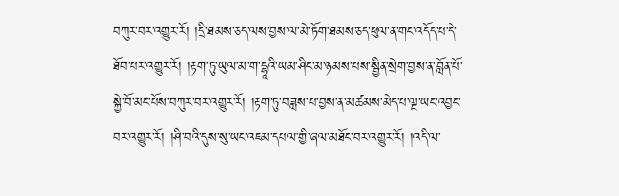བཀུར་བར་འགྱུར་རོ། །དྲི་ཐམས་ཅད་ལས་བྱས་ལ་མེ་ཏོག་ཐམས་ཅད་ཕུལ་ན་གང་འདོད་པ་དེ་ཐོབ་པར་འགྱུར་རོ། །རྟག་ཏུ་ཡུལ་མ་ག་དྷཱའི་ཡམ་ཤིང་མ་ཉམས་པས་སྦྱིན་སྲེག་བྱས་ན་བློན་པོ་སྐྱེ་བོ་མང་པོས་བཀུར་བར་འགྱུར་རོ། །རྟག་ཏུ་བཟླས་པ་བྱས་ན་མཚམས་མེད་པ་ལྔ་ཡང་འབྱང་བར་འགྱུར་རོ། །ཤི་བའི་དུས་སུ་ཡང་འཇམ་དཔལ་གྱི་ཞལ་མཐོང་བར་འགྱུར་རོ། །འདི་ལ་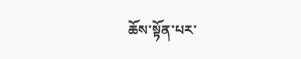ཆོས་སྟོན་པར་